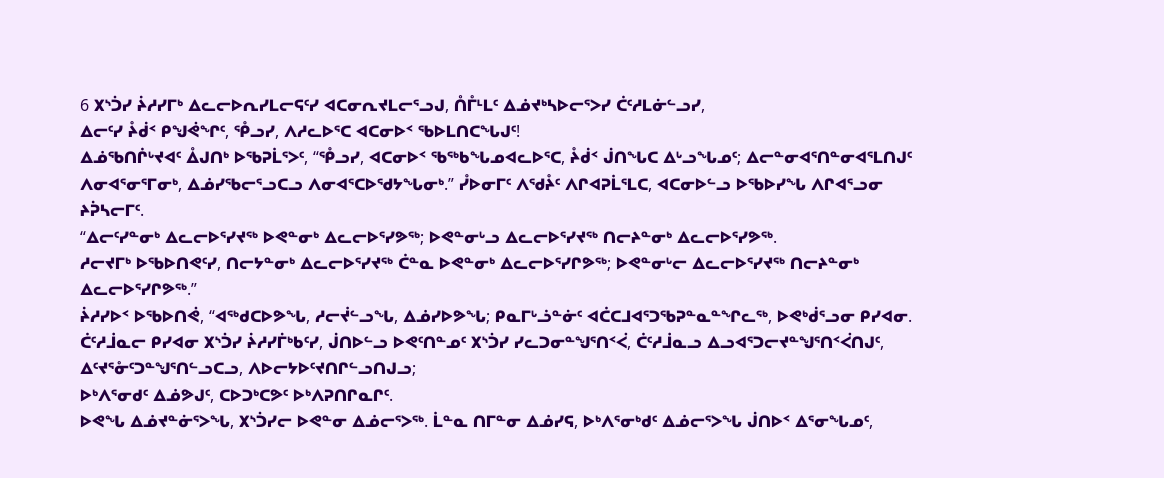6 ᙭ᔅᑑᓯ ᔩᓱᓯᒥᒃ ᐃᓚᓕᐅᕆᓯᒪᓕᕋᑦᓯ ᐊᑕᓂᕆᔪᒪᓕᕐᓗᒍ, ᑍᒤᒻᒪᑦ ᐃᓅᔪᒃᓴᐅᓕᕐᐳᓯ ᑖᑦᓱᒪᓃᓪᓗᓯ,
ᐃᓕᑦᓯ ᔧᑰᑉ ᑭᖑᕚᖏᑦ, ᕾᓗᓯ, ᐱᓱᓚᐅᕐᑕ ᐊᑕᓂᐅᑉ ᖃᐅᒪᑎᑕᖓᒍᑦ!
ᐃᓅᖃᑎᒌᒡᔪᐊᑦ ᐂᒍᑎᒃ ᐅᖃᕈᒫᕐᐳᑦ, “ᕾᓗᓯ, ᐊᑕᓂᐅᑉ ᖃᖅᑲᖓᓄᐊᓚᐅᕐᑕ, ᔧᑰᑉ ᒎᑎᖓᑕ ᐃᒡᓗᖓᓄᑦ; ᐃᓕᓐᓂᐊᕐᑎᓐᓂᐊᕐᒪᑎᒍᑦ ᐱᓂᐊᕐᓂᕐᒥᓂᒃ, ᐃᓅᓯᖃᓕᕐᓗᑕᓗ ᐱᓂᐊᕐᑕᐅᖁᔭᖓᓂᒃ.” ᓮᐅᓂᒥᑦ ᐱᖁᔧᑦ ᐱᒋᐊᕈᒫᕐᒪᑕ, ᐊᑕᓂᐅᓪᓗ ᐅᖃᐅᓯᖓ ᐱᒋᐊᕐᓗᓂ ᔨᕉᓴᓕᒥᑦ.
“ᐃᓕᑦᓯᓐᓂᒃ ᐃᓚᓕᐅᕐᓯᔪᖅ ᐅᕙᓐᓂᒃ ᐃᓚᓕᐅᕐᓯᕗᖅ; ᐅᕙᓐᓂᒡᓗ ᐃᓚᓕᐅᕐᓯᔪᖅ ᑎᓕᔨᓐᓂᒃ ᐃᓚᓕᐅᕐᓯᕗᖅ.
ᓱᓕᔪᒥᒃ ᐅᖃᐅᑎᕙᑦᓯ, ᑎᓕᔭᓐᓂᒃ ᐃᓚᓕᐅᕐᓯᔪᖅ ᑖᓐᓇ ᐅᕙᓐᓂᒃ ᐃᓚᓕᐅᕐᓯᒋᕗᖅ; ᐅᕙᓐᓂᒡᓕ ᐃᓚᓕᐅᕐᓯᔪᖅ ᑎᓕᔨᓐᓂᒃ ᐃᓚᓕᐅᕐᓯᒋᕗᖅ.”
ᔩᓱᓯᐅᑉ ᐅᖃᐅᑎᕚ, “ᐊᖅᑯᑕᐅᕗᖓ, ᓱᓕᔫᓪᓗᖓ, ᐃᓅᓯᐅᕗᖓ; ᑭᓇᒥᒡᓘᓐᓃᑦ ᐊᑖᑕᒧᐊᕐᑐᖃᕈᓐᓇᓐᖏᓚᖅ, ᐅᕙᒃᑰᕐᓗᓂ ᑭᓯᐊᓂ.
ᑖᑦᓱᒨᓇᓕ ᑭᓯᐊᓂ ᙭ᔅᑑᓯ ᔩᓱᓯᒦᒃᑲᑦᓯ, ᒎᑎᐅᓪᓗ ᐅᕙᑦᑎᓐᓄᑦ ᙭ᔅᑑᓯ ᓯᓚᑐᓂᓐᖑᕐᑎᑉᐹ, ᑖᑦᓱᒨᓇᓗ ᐃᓗᐊᕐᑐᓕᔪᓐᖑᕐᑎᑉᐹᑎᒍᑦ, ᐃᑦᔪᕐᓁᑦᑐᓐᖑᕐᑎᓪᓗᑕᓗ, ᐱᐅᓕᔭᐅᑦᔪᑎᒋᓪᓗᑎᒍᓗ;
ᐅᒃᐱᕐᓂᑯᑦ ᐃᓅᕗᒍᑦ, ᑕᐅᑐᒃᑕᕗᑦ ᐅᒃᐱᕈᑎᒋᓇᒋᑦ.
ᐅᕙᖓ ᐃᓅᔪᓐᓃᕐᐳᖓ, ᙭ᔅᑑᓯᓕ ᐅᕙᓐᓂ ᐃᓅᓕᕐᐳᖅ. ᒫᓐᓇ ᑎᒥᓐᓂ ᐃᓅᓯᕋ, ᐅᒃᐱᕐᓂᒃᑯᑦ ᐃᓅᓕᕐᐳᖓ ᒎᑎᐅᑉ ᐃᕐᓂᖓᓄᑦ,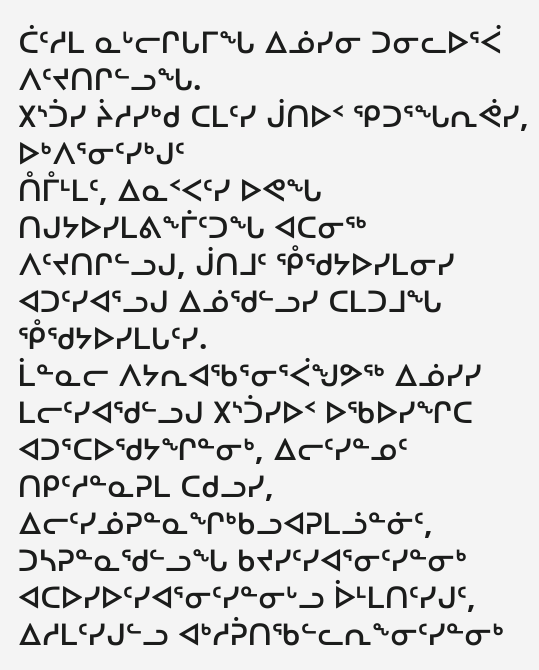ᑖᑦᓱᒪ ᓇᒡᓕᒋᒐᒥᖓ ᐃᓅᓯᓂ ᑐᓂᓚᐅᕐᐹ ᐱᑦᔪᑎᒋᓪᓗᖓ.
᙭ᔅᑑᓯ ᔩᓱᓯᒃᑯ ᑕᒪᑦᓯ ᒎᑎᐅᑉ ᕿᑐᕐᖓᕆᕚᓯ, ᐅᒃᐱᕐᓂᑦᓯᒃᒍᑦ
ᑍᒤᒻᒪᑦ, ᐃᓇᑉᐸᑦᓯ ᐅᕙᖓ ᑎᒍᔭᐅᓯᒪᕕᖕᒦᑦᑐᖓ ᐊᑕᓂᖅ ᐱᑦᔪᑎᒋᓪᓗᒍ, ᒎᑎᒧᑦ ᕾᖁᔭᐅᓯᒪᓂᓯ ᐊᑐᑦᓯᐊᕐᓗᒍ ᐃᓅᖁᓪᓗᓯ ᑕᒪᑐᒧᖓ ᕾᖁᔭᐅᓯᒪᒐᑦᓯ.
ᒫᓐᓇᓕ ᐱᔭᕆᐊᖃᕐᓂᕐᐹᖑᕗᖅ ᐃᓅᓯᓯ ᒪᓕᑦᓯᐊᖁᓪᓗᒍ ᙭ᔅᑑᓯᐅᑉ ᐅᖃᐅᓯᖏᑕ ᐊᑐᕐᑕᐅᖁᔭᖏᓐᓂᒃ, ᐃᓕᑦᓯᓐᓄᑦ ᑎᑭᑦᓱᓐᓇᕈᒪ ᑕᑯᓗᓯ, ᐃᓕᑦᓯᓅᕈᓐᓇᖏᒃᑲᓗᐊᕈᒪᓘᓐᓃᑦ, ᑐᓴᕈᓐᓇᖁᓪᓗᖓ ᑲᔪᓯᑦᓯᐊᕐᓂᑦᓯᓐᓂᒃ ᐊᑕᐅᓯᐅᑦᓯᐊᕐᓂᑦᓯᓐᓂᒡᓗ ᐆᒻᒪᑎᑦᓯᒍᑦ, ᐃᓱᒪᑦᓯᒍᓪᓗ ᐊᒃᓱᕉᑎᖃᓪᓚᕆᖕᓂᑦᓯᓐᓂᒃ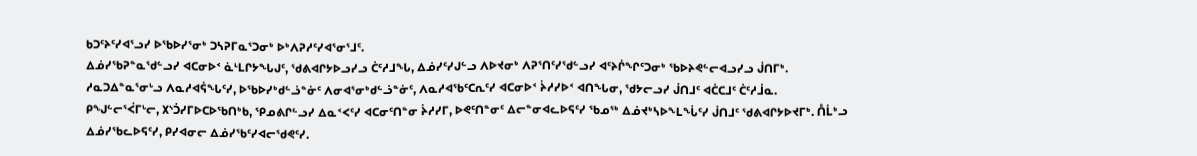ᑲᑐᑦᔨᑦᓯᐊᕐᓗᓯ ᐅᖃᐅᓯᕐᓂᒃ ᑐᓴᕈᒥᓇᕐᑐᓂᒃ ᐅᒃᐱᕈᓱᑦᓯᐊᕐᓂᕐᒧᑦ.
ᐃᓅᓯᖃᕈᓐᓇᖁᓪᓗᓯ ᐊᑕᓂᐅᑉ ᓈᒻᒪᒋᔭᖓᒍᑦ, ᖁᕕᐊᒋᔭᐅᓗᓯᓗ ᑖᑦᓱᒧᖓ, ᐃᓅᓯᑦᓯᒍᓪᓗ ᐱᐅᔪᓂᒃ ᐱᕈᕐᑎᑦᓯᖁᓪᓗᓯ ᐊᑦᔨᒌᖏᑦᑐᓂᒃ ᖃᐅᔨᕙᓪᓕᐊᓗᓯᓗ ᒎᑎᒥᒃ.
ᓱᓇᑐᐃᓐᓇᕐᓂᒡᓗ ᐱᓇᓱᐊᕌᖓᑦᓯ, ᐅᖃᐅᓯᒃᑯᓪᓘᓐᓃᑦ ᐱᓂᐊᕐᓂᒃᑯᓪᓘᓐᓃᑦ, ᐱᓇᓱᐊᖃᑦᑕᕆᑦᓯ ᐊᑕᓂᐅᑉ ᔩᓱᓯᐅᑉ ᐊᑎᖓᓂ, ᖁᔭᓕᓗᓯ ᒎᑎᒧᑦ ᐊᑖᑕᒧᑦ ᑖᑦᓱᒨᓇ.
ᑭᖑᓪᓕᕐᐹᒥᒡᓕ, ᙭ᔅᑑᓯᒥᐅᑕᐅᖃᑎᒃᑲ, ᕿᓄᕕᒋᓪᓗᓯ ᐃᓇᑉᐸᑦᓯ ᐊᑕᓂᑦᑎᓐᓂ ᔩᓱᓯᒥ, ᐅᕙᑦᑎᓐᓂᑦ ᐃᓕᓐᓂᐊᓚᐅᕋᑦᓯ ᖃᓄᖅ ᐃᓅᔪᒃᓴᐅᖕᒪᖔᑦᓯ ᒎᑎᒧᑦ ᖁᕕᐊᒋᔭᐅᔪᒥᒃ. ᑍᒫᒃᓗ ᐃᓅᓯᖃᓚᐅᕋᑦᓯ, ᑭᓯᐊᓂᓕ ᐃᓅᓯᖃᑦᓯᐊᓕᖁᕙᑦᓯ.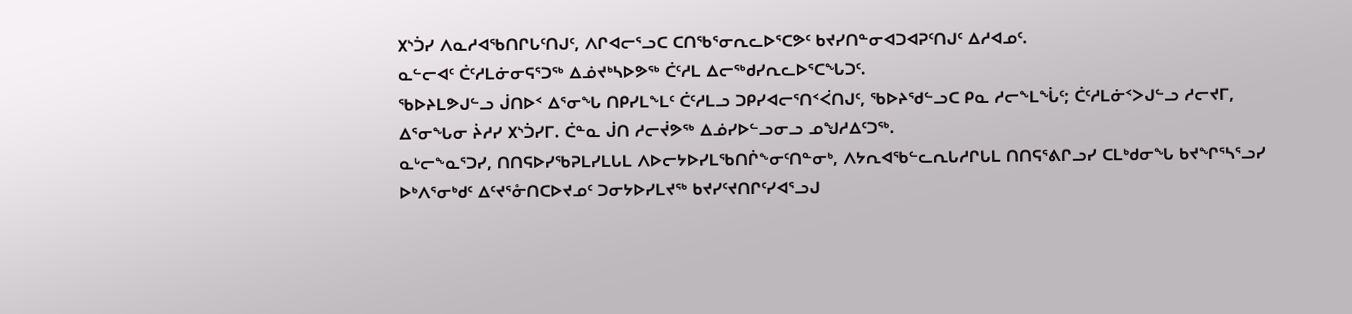᙭ᔅᑑᓯ ᐱᓇᓱᐊᖃᑎᒋᒐᑦᑎᒍᑦ, ᐱᒋᐊᓕᕐᓗᑕ ᑕᑎᖃᕐᓂᕆᓚᐅᕐᑕᕗᑦ ᑲᔪᓯᑎᓐᓂᐊᑐᐊᕈᑦᑎᒍᑦ ᐃᓱᐊᓄᑦ.
ᓇᓪᓕᐊᑦ ᑖᑦᓱᒪᓃᓂᕋᕐᑐᖅ ᐃᓅᔪᒃᓴᐅᕗᖅ ᑖᑦᓱᒪ ᐃᓕᖅᑯᓯᕆᓚᐅᕐᑕᖓᑐᑦ.
ᖃᐅᔨᒪᕗᒍᓪᓗ ᒎᑎᐅᑉ ᐃᕐᓂᖓ ᑎᑭᓯᒪᖕᒪᑦ ᑖᑦᓱᒪᓗ ᑐᑭᓯᐊᓕᕐᑎᑉᐹᑎᒍᑦ, ᖃᐅᔨᖁᓪᓗᑕ ᑭᓇ ᓱᓕᖕᒪᖔᑦ; ᑖᑦᓱᒪᓃᑉᐳᒍᓪᓗ ᓱᓕᔪᒥ, ᐃᕐᓂᖓᓂ ᔩᓱᓯ ᙭ᔅᑑᓯᒥ. ᑖᓐᓇ ᒎᑎ ᓱᓕᔫᕗᖅ ᐃᓅᓯᐅᓪᓗᓂᓗ ᓄᖑᓱᐃᑦᑐᖅ.
ᓇᒡᓕᖕᓇᕐᑐᓯ, ᑎᑎᕋᐅᓯᖃᕈᒪᓯᒪᒐᒪ ᐱᐅᓕᔭᐅᓯᒪᖃᑎᒌᖕᓂᑦᑎᓐᓂᒃ, ᐱᔭᕆᐊᖃᓪᓚᕆᒐᓱᒋᒐᒪ ᑎᑎᕋᕐᕕᒋᓗᓯ ᑕᒪᒃᑯᓂᖓ ᑲᔪᖏᕐᓴᕐᓗᓯ ᐅᒃᐱᕐᓂᒃᑯᑦ ᐃᑦᔪᕐᓁᑎᑕᐅᔪᓄᑦ ᑐᓂᔭᐅᓯᒪᔪᖅ ᑲᔪᓯᑦᔪᑎᒋᑦᓯᐊᕐᓗᒍ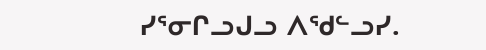ᓯᕐᓂᒋᓗᒍᓗ ᐱᖁᓪᓗᓯ.